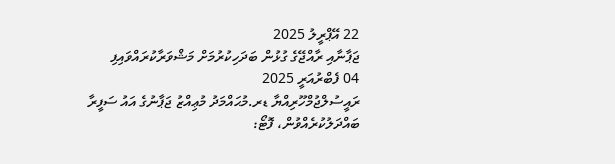22 އޭޕްރީލު 2025
ޖަޕާނާއި ރާއްޖޭގެ ގުޅުން ބަދަހިކުރުމަށް މަޝްވަރާކުރައްވައިފި
04 ފެބްރުއަރީ 2025
ރައީސުލްޖުމްހޫރިއްޔާ ޑރ.މުޙައްމަދު މުޢިއްޒު ޖަޕާނުގެ އައު ސަފީރާ ބައްދަލުކުރެއްވުން، ފޮޓޯ: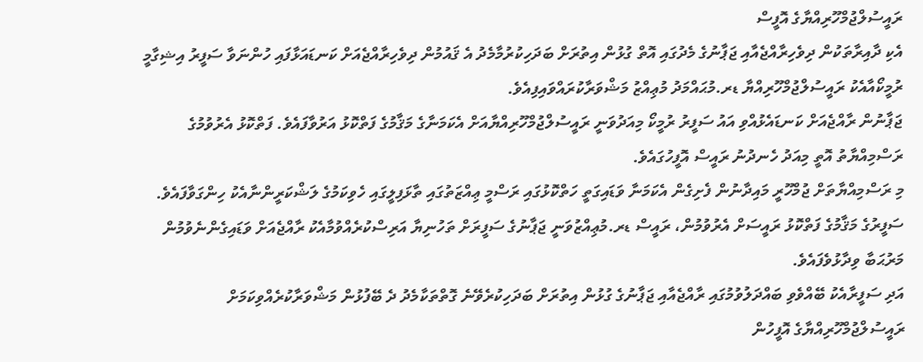ރައީސުލްޖުމްހޫރިއްޔާގެ އޮފީސް
އެކި ދާއިރާތަކުން ދިވެހިރާއްޖެއާއި ޖަޕާނުގެ މެދުގައި އޮތް ގުޅުން އިތުރަށް ބަދަހިކުރުމާމެދު އެ ޤައުމުން ދިވެހިރާއްޖެއަށް ކަނޑައަޅާފައި ހުންނަވާ ސަފީރު އިޝިގާމީ ރުމީކޯއާއެކު ރައީސުލްޖުމްހޫރިއްޔާ ޑރ.މުޙައްމަދު މުޢިއްޒު މަޝްވަރާކުރައްވައިފިއެވެ.
ޖަޕާނުން ރާއްޖެއަށް ކަނޑައެޅުއްވި އައު ސަފީރު ރުމީކޯ މިއަދުވަނީ ރައީސުލްޖުމްހޫރިއްޔާއަށް އެކަމަނާގެ މަޤާމުގެ ފަތްކޮޅު އަރުވާފައެވެ. ފަތްކޮޅު އެރުވުމުގެ ރަސްމިއްޔާތު އޮތީ މިއަދު ހެނދުނު ރައީސް އޮފީހުގައެވެ.
މި ރަސްމިއްޔާތަށް ޖުމްހޫރީ މައިދާނުން ފެށިގެން އެކަމަނާ ވަޑައިގަތީ ހަތްކޮޅުގައި ރަސްމީ ޢިއްޒަތުގައި ތާޅަފިލީގައި ހެވިކަމުގެ ލަޝްކަރީންނާއެކު ހިންގަވާފައެވެ.
ސަފީރުގެ މަޤާމުގެ ފަތްކޮޅު ރައީސަށް އެރުވުމުން، ރައީސް ޑރ.މުޢިއްޒުވަނީ ޖަޕާނުގެ ސަފީރަށް ތަހުނިޔާ އަރިސްކުރެއްވުމާއެކު ރާއްޖެއަށް ވަޑައިގެންނެވުމުން މަރުޙަބާ ވިދާޅުވެފައެވެ.
އަދި ސަފީރާއެކު ބޭއްވެވި ބައްދަލުވުމުގައި ރާއްޖެއާއި ޖަޕާނުގެ ގުޅުން އިތުރަށް ބަދަހިކުރެވޭނެ ގޮތްތަކާމެދު ދެ ބޭފުޅުން މަޝްވަރާކުރެއްވިކަމަށް ރައީސުލްޖުމްހޫރިއްޔާގެ އޮފީހުން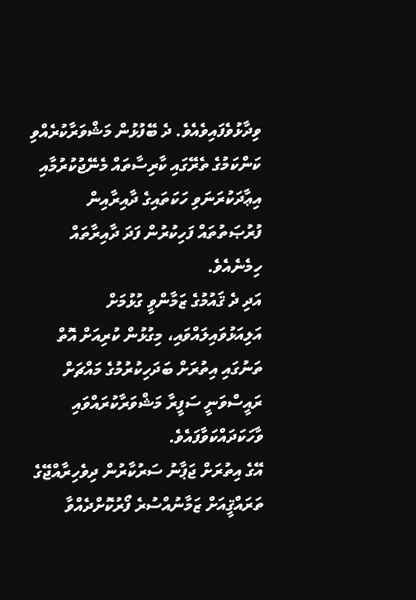ވިދާޅުވެފައިވެއެވެ. ދެ ބޭފުޅުން މަޝްވަރާކުރެއްވި ކަންކަމުގެ ތެރޭގައި ކާރިސާތައް މެނޭޖުކުރުމާއި އިޢާދަކުރަނަވި ހަކަތައިގެ ދާއިރާއިން ފުރުޞަތުތައް ފަހިކުރުން ފަދަ ދާއިރާތައް ހިމެނެއެވެ.
އަދި ދެ ޤައުމުގެ ޒަމާންވީ ގުޅުމަށް އަލިއަޅުވައިލައްވައި، މިގުޅުން ކުރިއަށް އޮތް ތަނުގައި އިތުރަށް ބަދަހިކުރުމުގެ މައްޗަށް ރައީސްވަނީ ސަފީރާ މަޝްވަރާކުރައްވައި ވާހަކަދައްކަވާފައެވެ.
އޭގެ އިތުރަށް ޖަޕާނު ސަރުކާރުން ދިވެހިރާއްޖޭގެ ތަރައްޤީއަށް ޒަމާނުއްސުރެ ފޯރުކޮށްދެއްވާ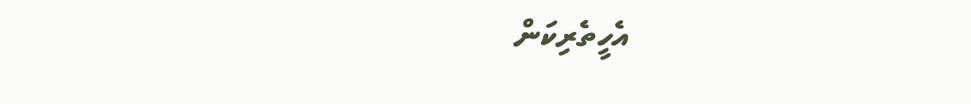އެހީތެރިކަން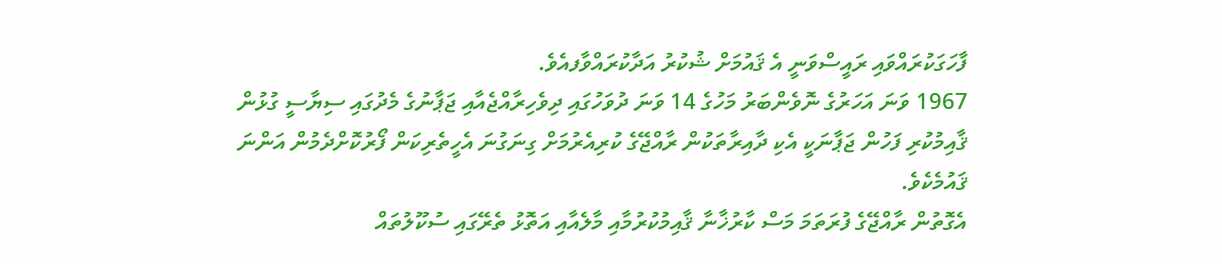ފާހަގަކުރައްވައި ރައީސްވަނީ އެ ޤައުމަށް ޝުކުރު އަދާކުރައްވާފއެވެ.
1967 ވަނަ އަހަރުގެ ނޮވެންބަރު މަހުގެ 14 ވަނަ ދުވަހުގައި ދިވެހިރާއްޖެއާއި ޖަޕާނުގެ މެދުގައި ސިޔާސީ ގުޅުން ޤާއިމުކުރި ފަހުން ޖަޕާނަކީ އެކި ދާއިރާތަކުން ރާއްޖޭގެ ކުރިއެރުމަށް ގިނަގުނަ އެހީތެރިކަން ފޯރުކޮށްދެމުން އަންނަ ޤައުމެކެވެ.
އެގޮތުން ރާއްޖޭގެ ފުރަތަމަ މަސް ކާރުޚާނާ ޤާއިމުކުރުމާއި މާލެއާއި އަތޮޅު ތެރޭގައި ސުކޫލުތައް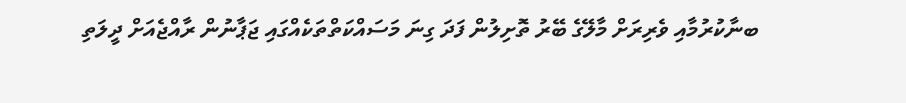ބނާކުރުމާއި ވެރިރަށް މާލޭގެ ބޭރު ތޮށިލުން ފަދަ ގިނަ މަސައްކަތްތަކެއްގައި ޖަޕާނުން ރާއްޖެއަށް ދީލަތި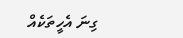ގިނަ އެހީތަކެއް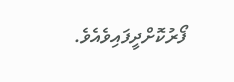ފޯރުކޮށްދީފައިވެއެވެ.